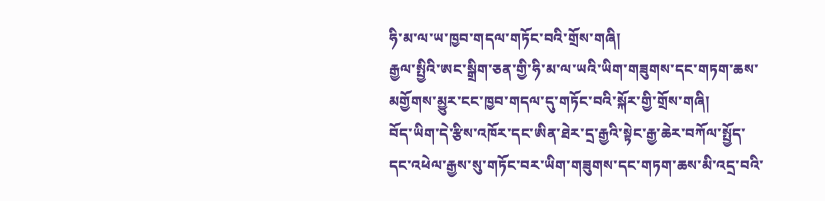ཧི་མ་ལ་ཡ་ཁྱབ་གདལ་གཏོང་བའི་གྲོས་གཞི།
རྒྱལ་སྤྱིའི་ཨང་སྒྲིག་ཅན་གྱི་ཧི་མ་ལ་ཡའི་ཡིག་གཟུགས་དང་གཏག་ཆས་མགྱོགས་མྱུར་ངང་ཁྱབ་གདལ་དུ་གཏོང་བའི་སྐོར་གྱི་གྲོས་གཞི།
བོད་ཡིག་དེ་རྩིས་འཁོར་དང་ཨིན་ཐེར་དྲ་རྒྱའི་སྟེང་རྒྱ་ཆེར་བཀོལ་སྤྱོད་དང་འཕེལ་རྒྱས་སུ་གཏོང་བར་ཡིག་གཟུགས་དང་གཏག་ཆས་མི་འདྲ་བའི་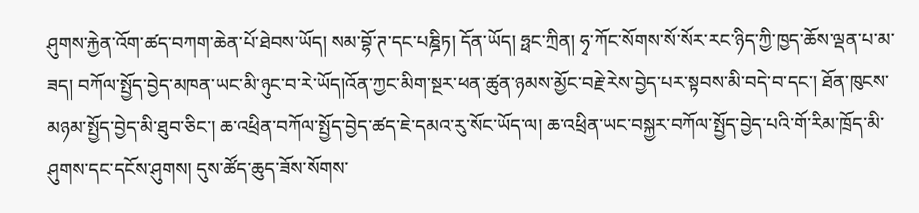ཤུགས་རྐྱེན་འོག་ཚད་བཀག་ཆེན་པོ་ཐེབས་ཡོད། སམ་བྷོ་ཊ་དང་པཎྜིཏ། དོན་ཡོད། ཧྥང་ཀྲིན། ཧྭ་ཀོང་སོགས་སོ་སོར་རང་ཉིད་ཀྱི་ཁྱད་ཆོས་ལྡན་པ་མ་ཟད། བཀོལ་སྤྱོད་བྱེད་མཁན་ཡང་མི་ཉུང་བ་རེ་ཡོད།འོན་ཀྱང་མིག་སྔར་ཕན་ཚུན་ཉམས་མྱོང་བརྗེ་རེས་བྱེད་པར་སྟབས་མི་བདེ་བ་དང་། ཐོན་ཁུངས་མཉམ་སྤྱོད་བྱེད་མི་ཐུབ་ཅིང་། ཆ་འཕྲིན་བཀོལ་སྤྱོད་བྱེད་ཚད་ཇེ་དམའ་རུ་སོང་ཡོད་ལ། ཆ་འཕྲིན་ཡང་བསྐྱར་བཀོལ་སྤྱོད་བྱེད་པའི་གོ་རིམ་ཁྲོད་མི་ཤུགས་དང་དངོས་ཤུགས། དུས་ཚོད་ཆུད་ཟོས་སོགས་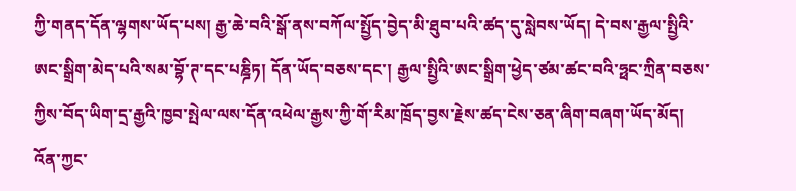ཀྱི་གནད་དོན་ལྷགས་ཡོད་པས། རྒྱ་ཆེ་བའི་སྒོ་ནས་བཀོལ་སྤྱོད་བྱེད་མི་ཐུབ་པའི་ཚད་དུ་སླེབས་ཡོད། དེ་བས་རྒྱལ་སྤྱིའི་ཨང་སྒྲིག་མེད་པའི་སམ་བྷོ་ཊ་དང་པཎྜིཏ། དོན་ཡོད་བཅས་དང་། རྒྱལ་སྤྱིའི་ཨང་སྒྲིག་ཕྱེད་ཙམ་ཚང་བའི་ཧྥང་ཀྲིན་བཅས་ཀྱིས་བོད་ཡིག་དྲ་རྒྱའི་ཁྱབ་སྤེལ་ལས་དོན་འཕེལ་རྒྱས་ཀྱི་གོ་རིམ་ཁྲོད་བྱས་རྗེས་ཚད་ངེས་ཅན་ཞིག་བཞག་ཡོད་མོད། འོན་ཀྱང་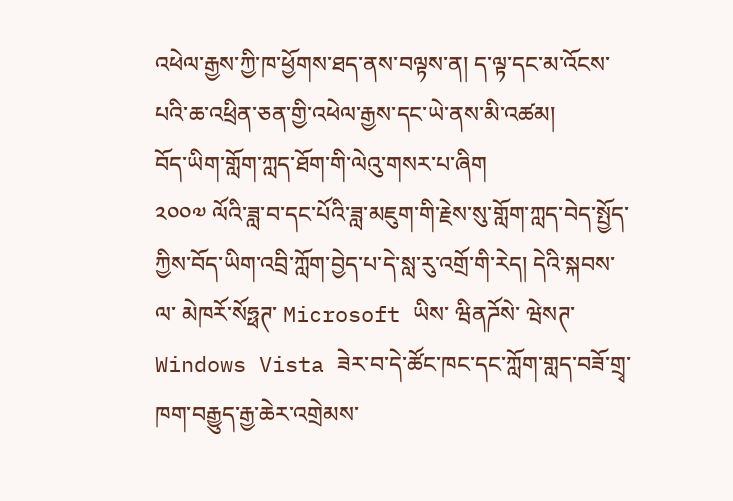འཕེལ་རྒྱས་ཀྱི་ཁ་ཕྱོགས་ཐད་ནས་བལྟས་ན། ད་ལྟ་དང་མ་འོངས་པའི་ཆ་འཕྲིན་ཅན་གྱི་འཕེལ་རྒྱས་དང་ཡེ་ནས་མི་འཚམ།
བོད་ཡིག་གློག་ཀླད་ཐོག་གི་ལེའུ་གསར་པ་ཞིག
༢༠༠༧ ལོའི་ཟླ་བ་དང་པོའི་ཟླ་མཇུག་གི་རྗེས་སུ་གློག་ཀླད་བེད་སྤྱོད་ཀྱིས་བོད་ཡིག་འབྲི་ཀློག་བྱེད་པ་དེ་སླ་རུ་འགྲོ་གི་རེད། དེའི་སྐབས་ལ་ མེཁརོ་སོཧྥཊ་ Microsoft ཡིས་ ཝིནཌོསེ་ ཝེསཊ་ Windows Vista ཟེར་བ་དེ་ཚོང་ཁང་དང་ཀློག་གླད་བཟོ་གྲྭ་ཁག་བརྒྱུད་རྒྱ་ཆེར་འགྲེམས་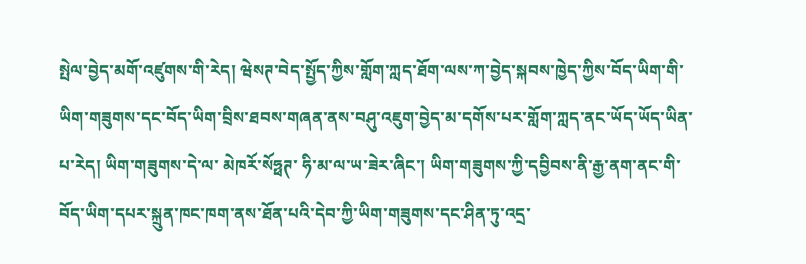སྤེལ་བྱེད་མགོ་འཛུགས་གི་རེད། ཝེསཊ་བེད་སྤྱོད་ཀྱིས་གློག་ཀླད་ཐོག་ལས་ཀ་བྱེད་སྐབས་ཁྱེད་ཀྱིས་བོད་ཡིག་གི་ཡིག་གཟུགས་དང་བོད་ཡིག་བྲིས་ཐབས་གཞན་ནས་བཤུ་འཇུག་བྱེད་མ་དགོས་པར་གློག་ཀླད་ནང་ཡོད་ཡོད་ཡིན་པ་རེད། ཡིག་གཟུགས་དེ་ལ་ མེཁརོ་སོཧྥཊ་ ཧི་མ་ལ་ཡ་ཟེར་ཞིང་། ཡིག་གཟུགས་ཀྱི་དབྱིབས་ནི་རྒྱ་ནག་ནང་གི་བོད་ཡིག་དཔར་སྐྲུན་ཁང་ཁག་ནས་ཐོན་པའི་དེབ་ཀྱི་ཡིག་གཟུགས་དང་ཤིན་ཏུ་འདྲ་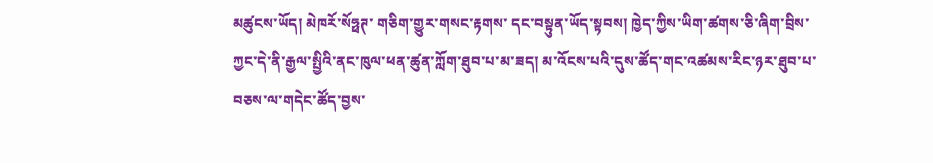མཚུངས་ཡོད། མེཁརོ་སོཧྥཊ་ གཅིག་གྱུར་གསང་རྟགས་ དང་བསྟུན་ཡོད་སྟབས། ཁྱེད་ཀྱིས་ཡིག་ཚགས་ཅི་ཞིག་བྲིས་ཀྱང་དེ་ནི་རྒྱལ་སྤྱིའི་ནང་ཁུལ་ཕན་ཚུན་ཀློག་ཐུབ་པ་མ་ཟད། མ་འོངས་པའི་དུས་ཚོད་གང་འཚམས་རིང་ཉར་ཐུབ་པ་བཅས་ལ་གདེང་ཚོད་བྱས་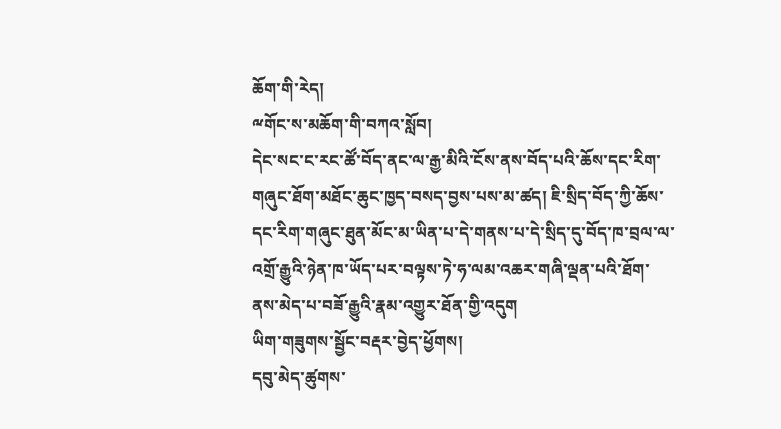ཆོག་གི་རེད།
ྋགོང་ས་མཆོག་གི་བཀའ་སློབ།
དེང་སང་ང་རང་ཚོ་བོད་ནང་ལ་རྒྱ་མིའི་ངོས་ནས་བོད་པའི་ཆོས་དང་རིག་གཞུང་ཐོག་མཐོང་ཆུང་ཁྱད་བསད་བྱས་པས་མ་ཚད། ཇི་སྲིད་བོད་ཀྱི་ཆོས་དང་རིག་གཞུང་ཐུན་མོང་མ་ཡིན་པ་དེ་གནས་པ་དེ་སྲིད་དུ་བོད་ཁ་བྲལ་ལ་འགྲོ་རྒྱུའི་ཉེན་ཁ་ཡོད་པར་བལྟས་ཏེ་ཧ་ལམ་འཆར་གཞི་ལྡན་པའི་ཐོག་ནས་མེད་པ་བཟོ་རྒྱུའི་རྣམ་འགྱུར་ཐོན་གྱི་འདུག
ཡིག་གཟུགས་སྦྱོང་བརྡར་བྱེད་ཕྱོགས།
དབུ་མེད་ཚུགས་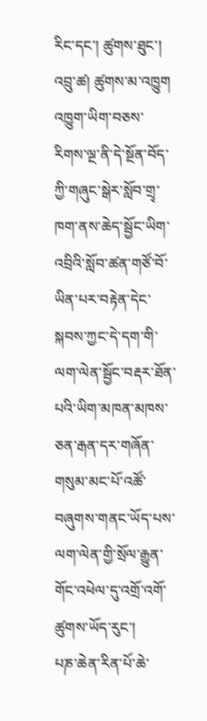རིང་དང་། ཚུགས་ཐུང་། འབྲུ་ཚ། ཚུགས་མ་འཁྱུག འཁྱུག་ཡིག་བཅས་རིགས་ལྔ་ནི་དེ་སྔོན་བོད་ཀྱི་གཞུང་སྒེར་སློབ་གྲྭ་ཁག་ནས་ཆེད་སྦྱོང་ཡིག་འབྲིའི་སློབ་ཚན་གཙོ་བོ་ཡིན་པར་བརྟེན་དེང་སྐབས་ཀྱང་དེ་དག་གི་ལག་ལེན་སྦྱོང་བརྡར་ཐོན་པའི་ཡིག་མཁན་མཁས་ཅན་རྒན་དར་གཞོན་གསུམ་མང་པོ་འཚོ་བཞུགས་གནང་ཡོད་པས་ལག་ལེན་གྱི་སྲོལ་རྒྱུན་གོང་འཕེལ་དུ་འགྲོ་འགོ་ཚུགས་ཡོད་རུང་།
པཎ་ཆེན་རིན་པོ་ཆེ་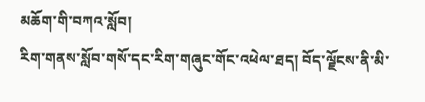མཆོག་གི་བཀའ་སློབ།
རིག་གནས་སློབ་གསོ་དང་རིག་གཞུང་གོང་འཕེལ་ཐད། བོད་ལྗོངས་ནི་མི་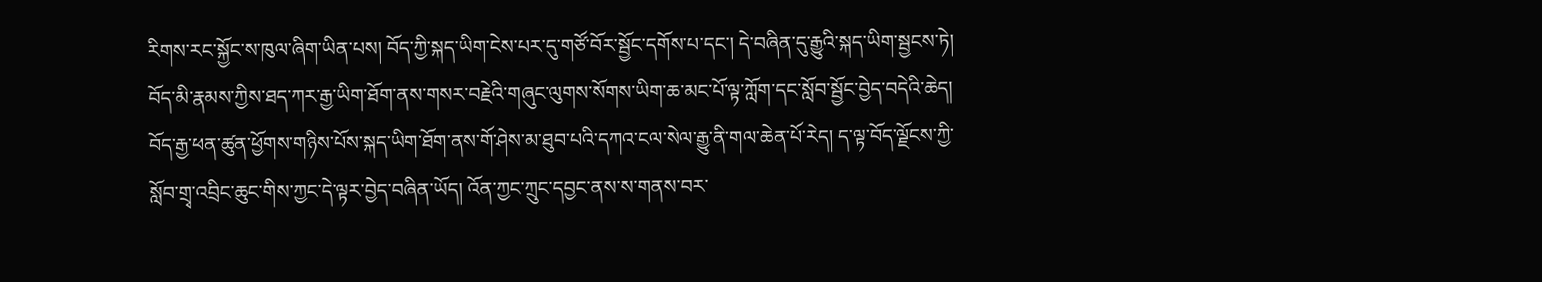རིགས་རང་སྐྱོང་ས་ཁུལ་ཞིག་ཡིན་པས། བོད་ཀྱི་སྐད་ཡིག་ངེས་པར་དུ་གཙོ་བོར་སྦྱོང་དགོས་པ་དང་། དེ་བཞིན་དུ་རྒྱུའི་སྐད་ཡིག་སྦྱངས་ཏེ། བོད་མི་རྣམས་ཀྱིས་ཐད་ཀར་རྒྱ་ཡིག་ཐོག་ནས་གསར་བརྗེའི་གཞུང་ལུགས་སོགས་ཡིག་ཆ་མང་པོ་ལྟ་ཀློག་དང་སློབ་སྦྱོང་བྱེད་བདེའི་ཆེད། བོད་རྒྱ་ཕན་ཚུན་ཕྱོགས་གཉིས་པོས་སྐད་ཡིག་ཐོག་ནས་གོ་ཤེས་མ་ཐུབ་པའི་དཀའ་ངལ་སེལ་རྒྱུ་ནི་གལ་ཆེན་པོ་རེད། ད་ལྟ་བོད་ལྗོངས་ཀྱི་སློབ་གྲྭ་འབྲིང་ཆུང་གིས་ཀྱང་དེ་ལྟར་བྱེད་བཞིན་ཡོད། འོན་ཀྱང་ཀྲུང་དབྱང་ནས་ས་གནས་བར་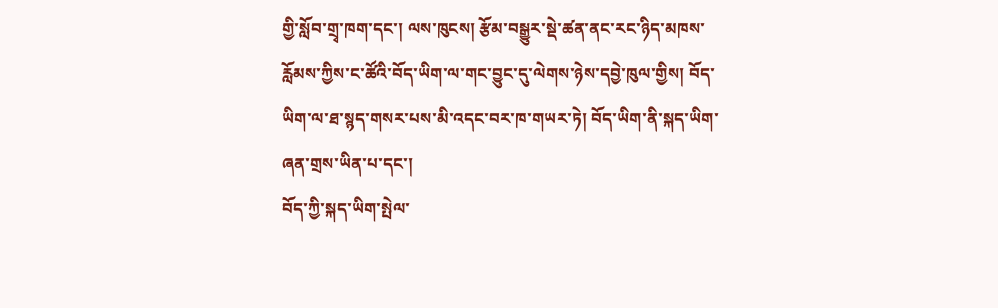གྱི་སློབ་གྲྭ་ཁག་དང་། ལས་ཁུངས། རྩོམ་བསྒྱུར་སྡེ་ཚན་ནང་རང་ཉིད་མཁས་རློམས་ཀྱིས་ང་ཚོའི་བོད་ཡིག་ལ་གང་བྱུང་དུ་ལེགས་ཉེས་དབྱེ་ཁུལ་གྱིས། བོད་ཡིག་ལ་ཐ་སྙད་གསར་པས་མི་འདང་བར་ཁ་གཡར་ཏེ། བོད་ཡིག་ནི་སྐད་ཡིག་ཞན་གྲས་ཡིན་པ་དང་།
བོད་ཀྱི་སྐད་ཡིག་སྤེལ་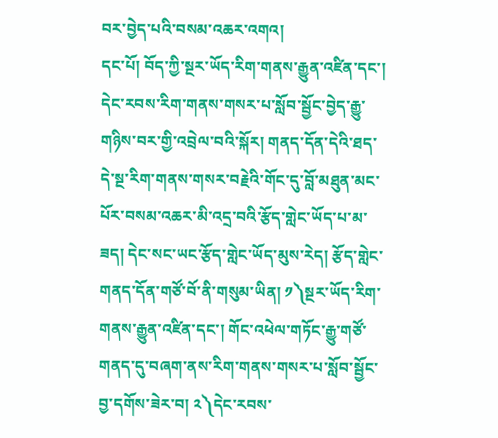བར་བྱེད་པའི་བསམ་འཆར་འགའ།
དང་པོ། བོད་ཀྱི་སྔར་ཡོད་རིག་གནས་རྒྱུན་འཛིན་དང་། དེང་རབས་རིག་གནས་གསར་པ་སློབ་སྦྱོང་བྱེད་རྒྱུ་གཉིས་བར་གྱི་འབྲེལ་བའི་སྐོར། གནད་དོན་དེའི་ཐད་དེ་སྔ་རིག་གནས་གསར་བརྗེའི་གོང་དུ་བློ་མཐུན་མང་པོར་བསམ་འཆར་མི་འདྲ་བའི་རྩོད་གླེང་ཡོད་པ་མ་ཟད། དེང་སང་ཡང་རྩོད་གླེང་ཡོད་མུས་རེད། རྩོད་གླེང་གནད་དོན་གཙོ་བོ་ནི་གསུམ་ཡིན། ༡༽སྔར་ཡོད་རིག་གནས་རྒྱུན་འཛིན་དང་། གོང་འཕེལ་གཏོང་རྒྱུ་གཙོ་གནད་དུ་བཞག་ནས་རིག་གནས་གསར་པ་སློབ་སྦྱོང་བྱ་དགོས་ཟེར་བ། ༢༽དེང་རབས་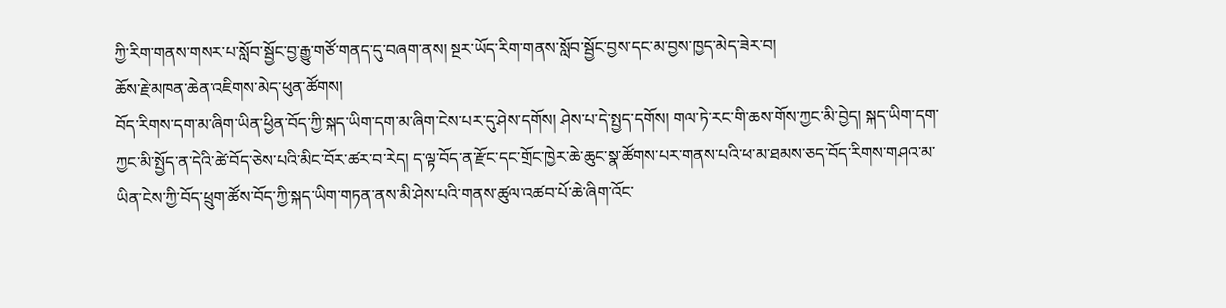ཀྱི་རིག་གནས་གསར་པ་སློབ་སྦྱོང་བྱ་རྒྱུ་གཙོ་གནད་དུ་བཞག་ནས། སྔར་ཡོད་རིག་གནས་སློབ་སྦྱོང་བྱས་དང་མ་བྱས་ཁྱད་མེད་ཟེར་བ།
ཆོས་རྗེ་མཁན་ཆེན་འཇིགས་མེད་ཕུན་ཚོགས།
བོད་རིགས་དག་མ་ཞིག་ཡིན་ཕྱིན་བོད་ཀྱི་སྐད་ཡིག་དག་མ་ཞིག་ངེས་པར་དུ་ཤེས་དགོས། ཤེས་པ་དེ་སྤྱད་དགོས། གལ་ཏེ་རང་གི་ཆས་གོས་ཀྱང་མི་བྱེད། སྐད་ཡིག་དག་ཀྱང་མི་སྤྱོད་ན་དེའི་ཚེ་བོད་ཅེས་པའི་མིང་བོར་ཚར་བ་རེད། ད་ལྟ་བོད་ན་རྫོང་དང་གྲོང་ཁྱེར་ཆེ་ཆུང་སྣ་ཚོགས་པར་གནས་པའི་ཕ་མ་ཐམས་ཅད་བོད་རིགས་གཤའ་མ་ཡིན་ངེས་ཀྱི་བོད་ཕྲུག་ཚོས་བོད་ཀྱི་སྐད་ཡིག་གཏན་ནས་མི་ཤེས་པའི་གནས་ཚུལ་འཚབ་པོ་ཆེ་ཞིག་འོང་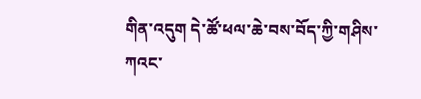གིན་འདུག དེ་ཚོ་ཕལ་ཆེ་བས་བོད་ཀྱི་གཤིས་ཀའང་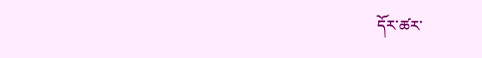དོར་ཚར་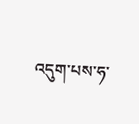འདུག་པས་ཧ་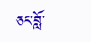ཅང་བློ་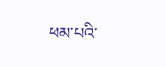ཕམ་པའི་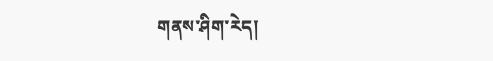གནས་ཤིག་རེད།